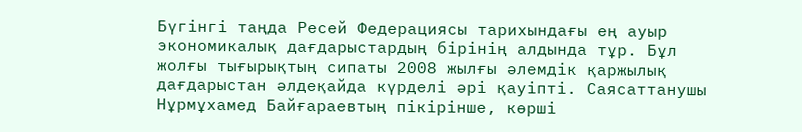Бүгінгі таңда Ресей Федерациясы тарихындағы ең ауыр экономикалық дағдарыстардың бірінің алдында тұр. Бұл жолғы тығырықтың сипаты 2008 жылғы әлемдік қаржылық дағдарыстан әлдеқайда күрделі әрі қауіпті. Саясаттанушы Нұрмұхамед Байғараевтың пікірінше, көрші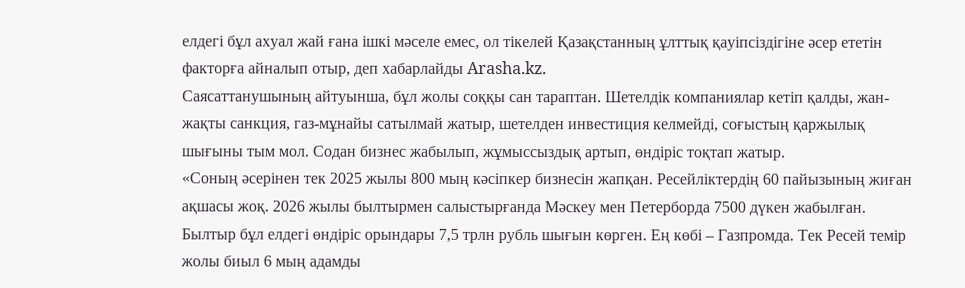елдегі бұл ахуал жай ғана ішкі мәселе емес, ол тікелей Қазақстанның ұлттық қауіпсіздігіне әсер ететін факторға айналып отыр, деп хабарлайды Arasha.kz.
Саясаттанушының айтуынша, бұл жолы соққы сан тараптан. Шетелдік компаниялар кетіп қалды, жан-жақты санкция, газ-мұнайы сатылмай жатыр, шетелден инвестиция келмейді, соғыстың қаржылық шығыны тым мол. Содан бизнес жабылып, жұмыссыздық артып, өндіріс тоқтап жатыр.
«Соның әсерінен тек 2025 жылы 800 мың кәсіпкер бизнесін жапқан. Ресейліктердің 60 пайызының жиған ақшасы жоқ. 2026 жылы былтырмен салыстырғанда Мәскеу мен Петерборда 7500 дүкен жабылған. Былтыр бұл елдегі өндіріс орындары 7,5 трлн рубль шығын көрген. Ең көбі – Газпромда. Тек Ресей темір жолы биыл 6 мың адамды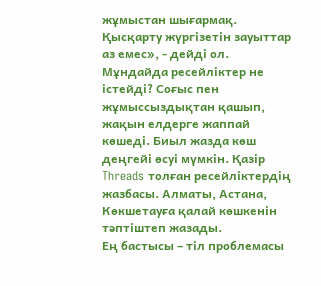жұмыстан шығармақ. Қысқарту жүргізетін зауыттар аз емес», - дейді ол.
Мұндайда ресейліктер не істейді? Соғыс пен жұмыссыздықтан қашып, жақын елдерге жаппай көшеді. Биыл жазда көш деңгейі өсуі мүмкін. Қазір Threads толған ресейліктердің жазбасы. Алматы, Астана, Көкшетауға қалай көшкенін тәптіштеп жазады.
Ең бастысы – тіл проблемасы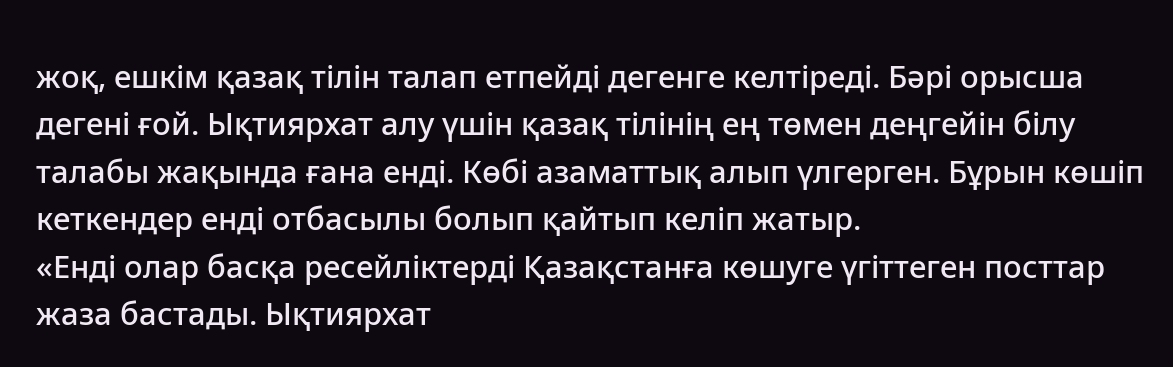жоқ, ешкім қазақ тілін талап етпейді дегенге келтіреді. Бәрі орысша дегені ғой. Ықтиярхат алу үшін қазақ тілінің ең төмен деңгейін білу талабы жақында ғана енді. Көбі азаматтық алып үлгерген. Бұрын көшіп кеткендер енді отбасылы болып қайтып келіп жатыр.
«Енді олар басқа ресейліктерді Қазақстанға көшуге үгіттеген посттар жаза бастады. Ықтиярхат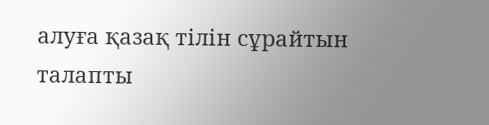алуға қазақ тілін сұрайтын талапты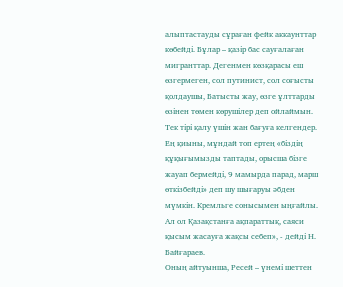алыптастауды сұраған фейк аккаунттар көбейді. Бұлар – қазір бас сауғалаған мигранттар. Дегенмен көзқарасы еш өзгермеген, сол путинист, сол соғысты қолдаушы, Батысты жау, өзге ұлттарды өзінен төмен көрушілер деп ойлаймын. Тек тірі қалу үшін жан бағуға келгендер. Ең қиыны, мұндай топ ертең «біздің құқығымызды таптады, орысша бізге жауап бермейді, 9 мамырда парад, марш өткізбейді» деп шу шығаруы әбден мүмкін. Кремльге сонысымен ыңғайлы. Ал ол Қазақстанға ақпараттық, саяси қысым жасауға жақсы себеп», - дейді Н. Байғараев.
Оның айтуынша, Ресей – үнемі шеттен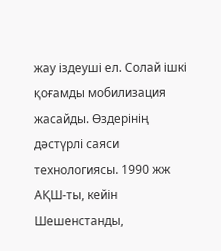жау іздеуші ел. Солай ішкі қоғамды мобилизация жасайды. Өздерінің дәстүрлі саяси технологиясы. 1990 жж АҚШ-ты, кейін Шешенстанды,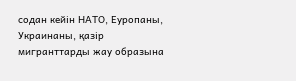содан кейін НАТО, Еуропаны, Украинаны, қазір мигранттарды жау образына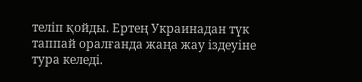теліп қойды. Ертең Украинадан түк таппай оралғанда жаңа жау іздеуіне тура келеді.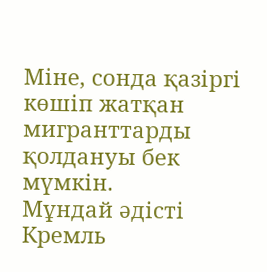Міне, сонда қазіргі көшіп жатқан мигранттарды қолдануы бек мүмкін.
Мұндай әдісті Кремль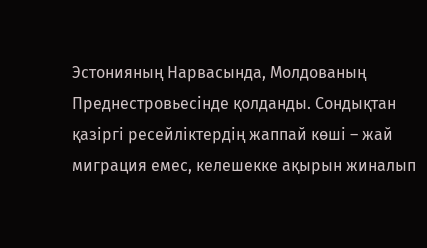Эстонияның Нарвасында, Молдованың Преднестровьесінде қолданды. Сондықтан қазіргі ресейліктердің жаппай көші – жай миграция емес, келешекке ақырын жиналып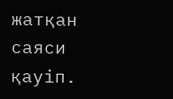жатқан саяси қауіп.